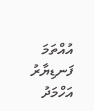އުއްތަމަ ފަނޑިޔާރު އަހްމަދު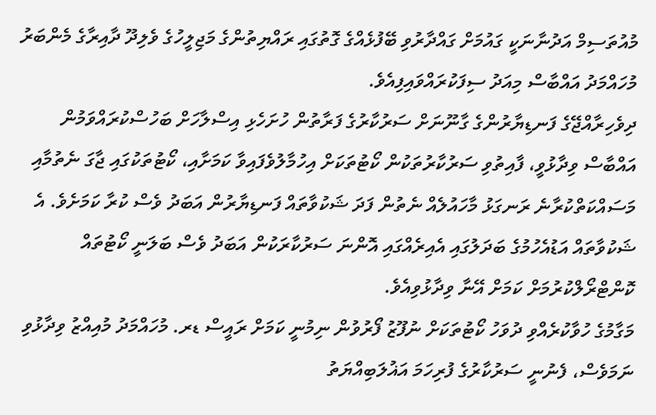މުއުތަސިމް އަދުނާނަކީ ގައުމަށް ގައްދާރުވި ބޭފުޅެއްގެ ގޮތުގައި ރައްޔިތުންގެ މަޖިލީހުގެ ވެލިދޫ ދާއިރާގެ މެންބަރު މުހައްމަދު އައްބާސް މިއަދު ސިފަކުރައްވައިފިއެވެ.
ދިވެހިރާއްޖޭގެ ފަނޑިޔާރުންގެ ގާނޫނަށް ސަރުކާރުގެ ފަރާތުން ހުށަހެޅި އިސްލާހަށް ބަހުސްކުރައްވަމުން އައްބާސް ވިދާޅުވީ، ފާއިތުވި ސަރުކާރުތަކުން ކޯޓުތަކަށް އިހުމާލުވެފައިވާ ކަމަށާއި، ކޯޓުތަކުގައި ޖާގަ ނެތުމާއި މަސައްކަތްކުރާނެ ރަނގަޅު މާހައުލެއް ނެތުން ފަދަ ޝަކުވާތައް ފަނޑިޔާރުން އަބަދު ވެސް ކުރާ ކަމަށެވެ. އެ ޝަކުވާތައް އަޑުއެހުމުގެ ބަދަލުގައި އެއިރެއްގައި އޮންނަ ސަރުކާރަކުން އަބަދު ވެސް ބަލަނީ ކޯޓުތައް ކޮންޓްރޯލްކުރުމަށް ކަމަށް އޭނާ ވިދާޅުވިއެވެ.
މަގާމުގެ ހުވާކުރެއްވި ދުވަހު ކޯޓުތަކަށް ނުފޫޒު ފޯރުވުން ނިމުނީ ކަމަށް ރައީސް ޑރ. މުހައްމަދު މުއިއްޒު ވިދާޅުވި ނަމަވެސް، ފެނުނީ ސަރުކާރުގެ ފުރިހަމަ އަޣުލަބިއްޔަތު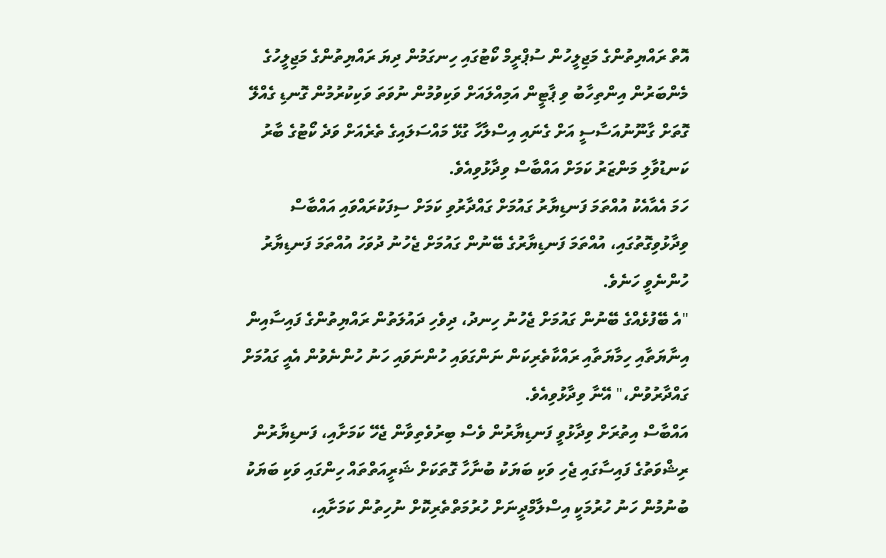އޮތް ރައްޔިތުންގެ މަޖިލީހުން ސުޕްރީމް ކޯޓުގައި ހިނގަމުން ދިޔަ ރައްޔިތުންގެ މަޖިލީހުގެ މެންބަރުން އިންތިހާބު ވި ޕާޓީން އަމިއްލައަށް ވަކިވުމުން ނުވަތަ ވަކިކުރުމުން ގޮނޑި ގެއްލޭ ގޮތަށް ގާނޫނުއަސާސީ އަށް ގެނައި އިސްލާހާ ގުޅޭ މައްސަލައިގެ ތެރެއަށް ވަދެ ކޯޓުގެ ބާރު ކަނޑުވާލި މަންޒަރު ކަމަށް އައްބާސް ވިދާޅުވިއެވެ.
ހަމަ އެއާއެކު އުއްތަމަ ފަނޑިޔާރު ގައުމަށް ގައްދާރުވި ކަމަށް ސިފަކުރައްވައި އައްބާސް ވިދާޅުވިގޮތުގައި، އުއްތަމަ ފަނޑިޔާރުގެ ބޭނުން ގައުމަށް ޖެހުނު ދުވަހު އުއްތަމަ ފަނޑިޔާރު ހުންނެވީ ހަނެވެ.
"އެ ބޭފުޅެއްގެ ބޭނުން ގައުމަށް ޖެހުނު ހިނދު، ދިވެހި ދައުލަތުން ރައްޔިތުންގެ ފައިސާއިން އިނާޔަތާއި ހިމާޔަތާއި ރައްކާތެރިކަން ނަންގަވައި ހުންނަވައި ހަނު ހުންނެވުން އެއީ ގައުމަށް ގައްދާރުވުން،" އޭނާ ވިދާޅުވިއެވެ.
އައްބާސް އިތުރަށް ވިދާޅުވީ ފަނޑިޔާރުން ވެސް ބިރުވެތިވާން ޖެހޭ ކަމަށާއި، ފަނޑިޔާރުން ރިޝްވަތުގެ ފައިސާގައި ޖެހި ވަކި ބަޔަކު ބުނާހާ ގޮތަކަށް ޝަރީއަތްތައް ހިންގައި ވަކި ބަޔަކު ބުނުމުން ހަނު ހުރުމަކީ އިސްލާމްދީނަށް ހުރުމަތްތެރިކޮށް ނުހިތުން ކަމަށާއި،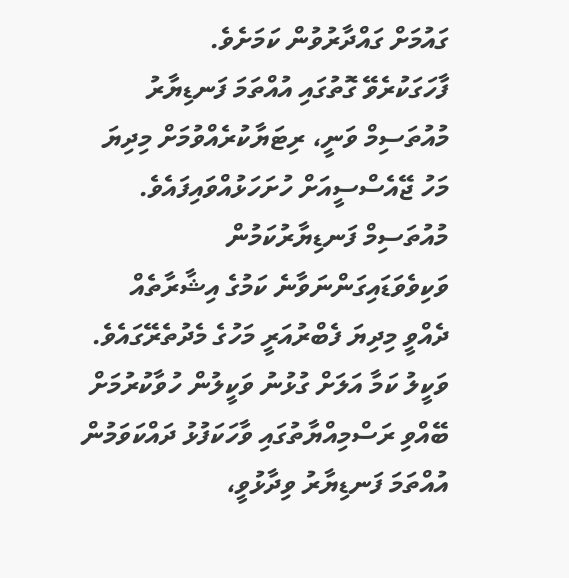ގައުމަށް ގައްދާރުވުން ކަމަށެވެ.
ފާހަގަކުރެވޭ ގޮތުގައި އުއްތަމަ ފަނޑިޔާރު މުއުތަސިމް ވަނީ، ރިޓަޔާކުރެއްވުމަށް މިދިޔަ މަހު ޖޭއެސްސީއަށް ހުށަހަޅުއްވައިފައެވެ. މުއުތަސިމް ފަނޑިޔާރުކަމުން ވަކިވެވަޑައިގަންނަވާނެ ކަމުގެ އިޝާރާތެއް ދެއްވީ މިދިޔަ ފެބްރުއަރީ މަހުގެ މެދުތެރޭގައެވެ. ވަކީލު ކަމާ އަލަށް ގުޅުނު ވަކީލުން ހުވާކުރުމަށް ބޭއްވި ރަސްމިއްޔާތުގައި ވާހަކަފުޅު ދައްކަވަމުން އުއްތަމަ ފަނޑިޔާރު ވިދާޅުވީ،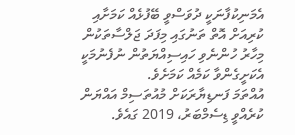އެމަނިކުފާނަކީ ދުވަސްވީ ބޭފުޅެއް ކަމަށާއި ކުރިއަށް އޮތް ތަނުގައި މިފަދަ ޖަލްސާތަކުން މިހާރު ހުންނެވި ހައިސިއްޔަތުން ނުފެނުމަކީ އެކަށީގެންވާ ކަމެއް ކަމަށެވެ.
އުއްތަމަ ފަނޑިޔާރަކަށް މުއުތަސިމް އައްޔަން ކުރެއްވީ ޑިސެމްބަރު، 2019 ގައެވެ.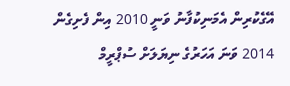އޭގެކުރިން އެމަނިކުފާނު ވަނީ 2010 އިން ފެށިގެން 2014 ވަނަ އަހަރުގެ ނިޔަލަށް ސުޕްރީމް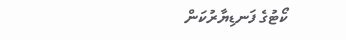ކޯޓުގެ ފަނޑިޔާރުކަން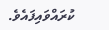ކުރައްވައިފައެވެ.